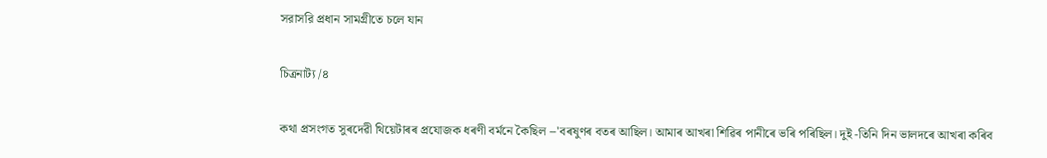সরাসরি প্রধান সামগ্রীতে চলে যান

চিত্ৰনাট্য /৪

কথা প্ৰসংগত সুৰদেৱী থিয়েটাৰৰ প্ৰযোজক ধৰণী বৰ্মনে কৈছিল --'বৰষুণৰ বতৰ আছিল। আমাৰ আখৰা শিৱিৰ পানীৰে ভৰি পৰিছিল। দুই -তিনি দিন ভালদৰে আখৰা কৰিব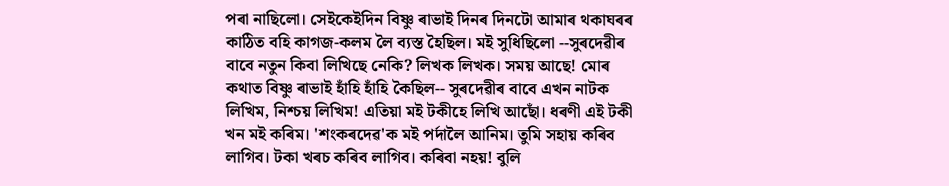পৰা নাছিলো। সেইকেইদিন বিষ্ণু ৰাভাই দিনৰ দিনটো আমাৰ থকাঘৰৰ কাঠিত বহি কাগজ-কলম লৈ ব্যস্ত হৈছিল। মই সুধিছিলো --সুৰদেৱীৰ বাবে নতুন কিবা লিখিছে নেকি? লিখক লিখক। সময় আছে! মোৰ কথাত বিষ্ণু ৰাভাই হাঁহি হাঁহি কৈছিল-- সুৰদেৱীৰ বাবে এখন নাটক লিখিম, নিশ্চয় লিখিম! এতিয়া মই টকীহে লিখি আছোঁ। ধৰণী এই টকী খন মই কৰিম। 'শংকৰদেৱ'ক মই পৰ্দালৈ আনিম। তুমি সহায় কৰিব লাগিব। টকা খৰচ কৰিব লাগিব। কৰিবা নহয়! বুলি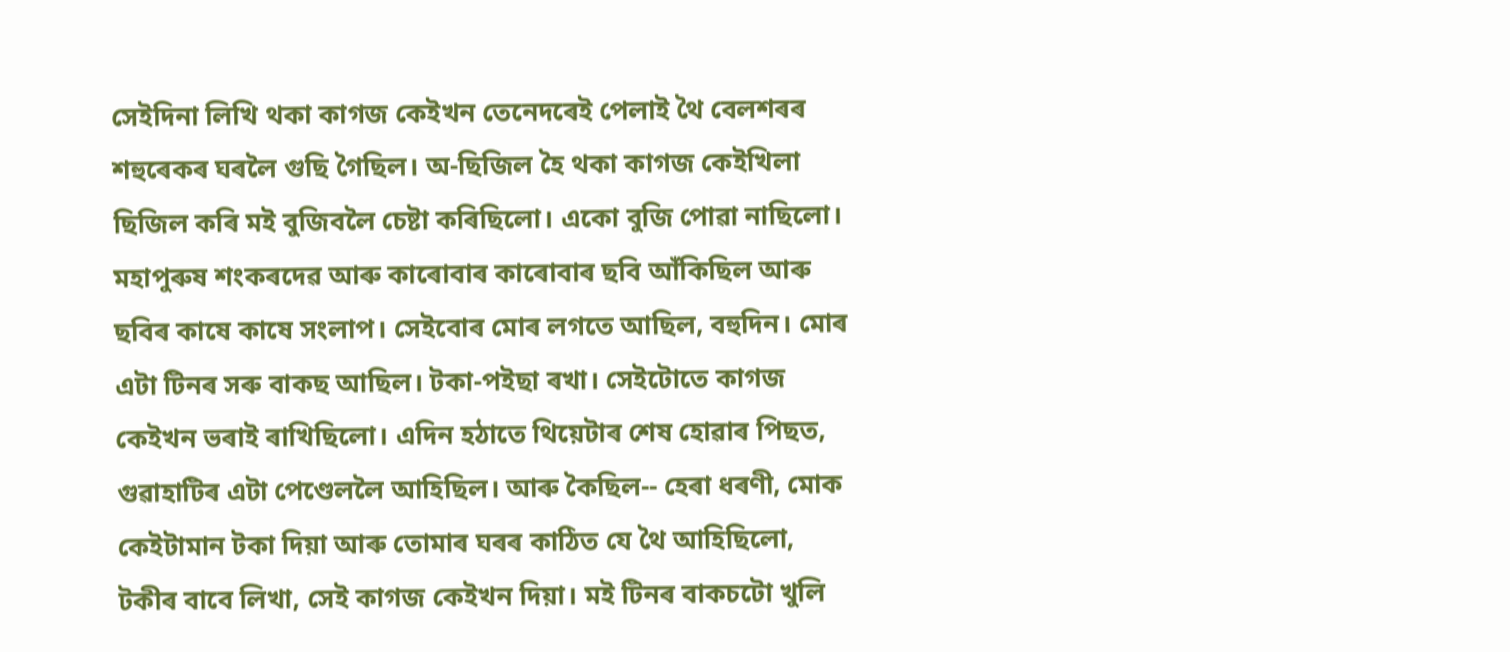সেইদিনা লিখি থকা কাগজ কেইখন তেনেদৰেই পেলাই থৈ বেলশৰৰ শহুৰেকৰ ঘৰলৈ গুছি গৈছিল। অ-ছিজিল হৈ থকা কাগজ কেইখিলা ছিজিল কৰি মই বুজিবলৈ চেষ্টা কৰিছিলো। একো বুজি পোৱা নাছিলো। মহাপুৰুষ শংকৰদেৱ আৰু কাৰোবাৰ কাৰোবাৰ ছবি আঁকিছিল আৰু ছবিৰ কাষে কাষে সংলাপ। সেইবোৰ মোৰ লগতে আছিল, বহুদিন। মোৰ এটা টিনৰ সৰু বাকছ আছিল। টকা-পইছা ৰখা। সেইটোতে কাগজ কেইখন ভৰাই ৰাখিছিলো। এদিন হঠাতে থিয়েটাৰ শেষ হোৱাৰ পিছত, গুৱাহাটিৰ এটা পেণ্ডেললৈ আহিছিল। আৰু কৈছিল-- হেৰা ধৰণী, মোক কেইটামান টকা দিয়া আৰু তোমাৰ ঘৰৰ কাঠিত যে থৈ আহিছিলো, টকীৰ বাবে লিখা, সেই কাগজ কেইখন দিয়া। মই টিনৰ বাকচটো খুলি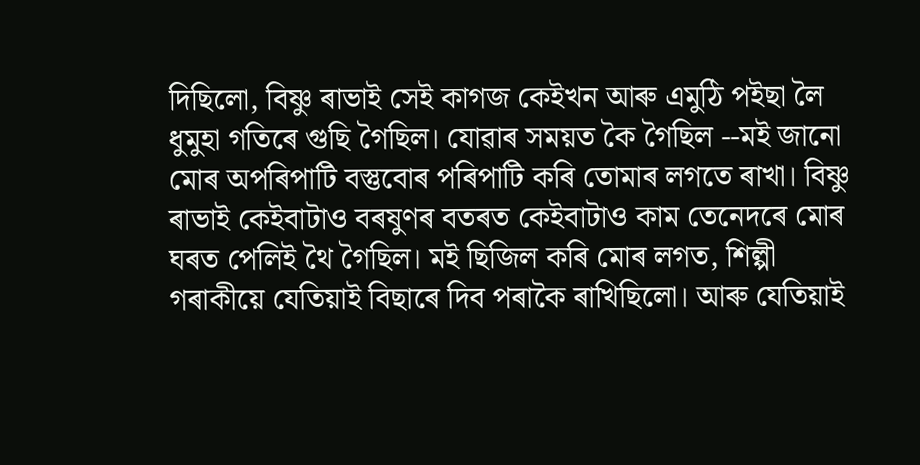দিছিলো, বিষ্ণু ৰাভাই সেই কাগজ কেইখন আৰু এমুঠি পইছা লৈ ধুমুহা গতিৰে গুছি গৈছিল। যোৱাৰ সময়ত কৈ গৈছিল --মই জানো মোৰ অপৰিপাটি বস্তুবোৰ পৰিপাটি কৰি তোমাৰ লগতে ৰাখা। বিষ্ণু ৰাভাই কেইবাটাও বৰষুণৰ বতৰত কেইবাটাও কাম তেনেদৰে মোৰ ঘৰত পেলিই থৈ গৈছিল। মই ছিজিল কৰি মোৰ লগত, শিল্পী গৰাকীয়ে যেতিয়াই বিছাৰে দিব পৰাকৈ ৰাখিছিলো। আৰু যেতিয়াই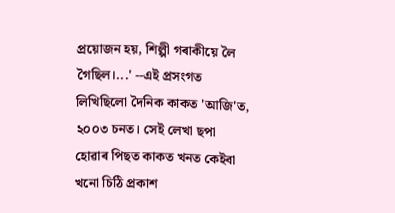প্ৰয়োজন হয়, শিল্পী গৰাকীয়ে লৈ গৈছিল।...' --এই প্ৰসংগত লিখিছিলো দৈনিক কাকত 'আজি'ত, ২০০৩ চনত। সেই লেখা ছপা হোৱাৰ পিছত কাকত খনত কেইবা খনো চিঠি প্ৰকাশ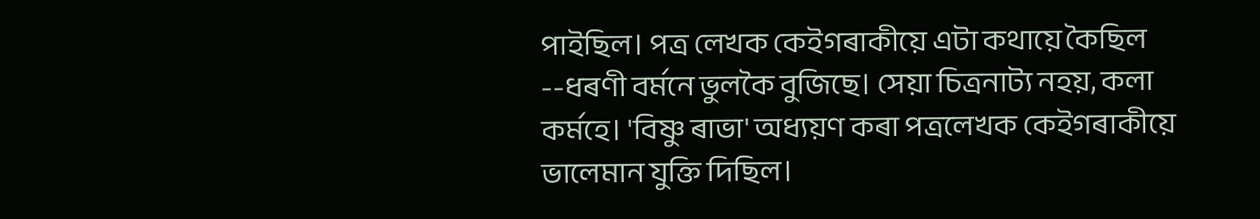পাইছিল। পত্ৰ লেখক কেইগৰাকীয়ে এটা কথায়ে কৈছিল --ধৰণী বৰ্মনে ভুলকৈ বুজিছে। সেয়া চিত্ৰনাট্য নহয়, কলা কৰ্মহে। 'বিষ্ণু ৰাভা' অধ্যয়ণ কৰা পত্ৰলেখক কেইগৰাকীয়ে ভালেমান যুক্তি দিছিল।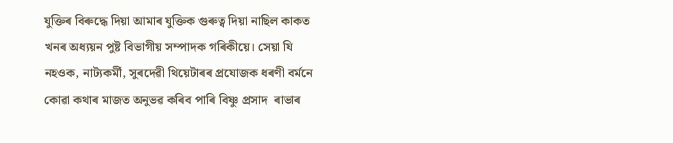যুক্তিৰ বিৰুদ্ধে দিয়া আমাৰ যুক্তিক গুৰুত্ব দিয়া নাছিল কাকত খনৰ অধ্যয়ন পুষ্ট বিভাগীয় সম্পাদক গৰিকীয়ে। সেয়া যি নহওক, নাট্যকৰ্মী, সুৰদেৱী থিয়েটাৰৰ প্ৰযোজক ধৰণী বৰ্মনে কোৱা কথাৰ মাজত অনুভৱ কৰিব পাৰি বিষ্ণু প্ৰসাদ  ৰাভাৰ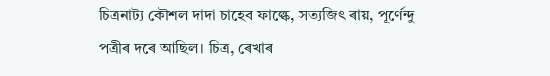চিত্ৰনাট্য কৌশল দাদা চাহেব ফাল্কে, সত্যজিৎ ৰায়, পূর্ণেন্দু পত্রীৰ দৰে আছিল। চিত্ৰ, ৰেখাৰ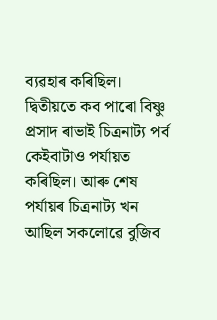ব্যৱহাৰ কৰিছিল। দ্বিতীয়তে কব পাৰো বিষ্ণু প্ৰসাদ ৰাভাই চিত্ৰনাট্য পৰ্ব কেইবাটাও পৰ্যায়ত কৰিছিল। আৰু শেষ পৰ্যায়ৰ চিত্ৰনাট্য খন আছিল সকলোৱে বুজিব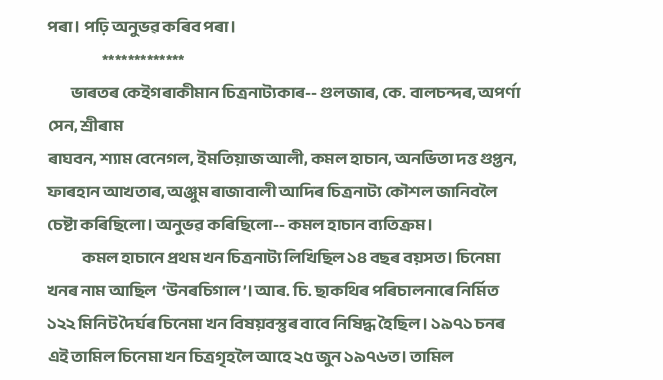পৰা। পঢ়ি অনুভৱ কৰিব পৰা।
                     *************
         ভাৰতৰ কেইগৰাকীমান চিত্ৰনাট্যকাৰ-- গুলজাৰ, কে. বালচন্দৰ, অপর্ণা সেন, শ্রীৰাম
ৰাঘবন, শ্যাম বেনেগল, ইমতিয়াজ আলী, কমল হাচান, অনভিতা দত্ত গুপ্তন, ফাৰহান আখতাৰ, অঞ্জুম ৰাজাবালী আদিৰ চিত্ৰনাট্য কৌশল জানিবলৈ চেষ্টা কৰিছিলো। অনুভৱ কৰিছিলো-- কমল হাচান ব্যতিক্ৰম।
             কমল হাচানে প্ৰথম খন চিত্ৰনাট্য লিখিছিল ১৪ বছৰ বয়সত। চিনেমা খনৰ নাম আছিল  ‘উনৰচিগাল’। আৰ. চি. ছাকথিৰ পৰিচালনাৰে নিৰ্মিত ১২২ মিনিট দৈৰ্ঘৰ চিনেমা খন বিষয়বস্তুৰ বাবে নিষিদ্ধ হৈছিল। ১৯৭১ চনৰ এই তামিল চিনেমা খন চিত্ৰগৃহলৈ আহে ২৫ জুন ১৯৭৬ত। তামিল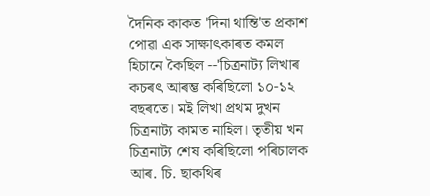দৈনিক কাকত 'দিনা থান্তি'ত প্ৰকাশ পোৱা এক সাক্ষাৎকাৰত কমল হিচানে কৈছিল --'চিত্ৰনাট্য লিখাৰ কচৰৎ আৰম্ভ কৰিছিলো ১০-১২ বছৰতে। মই লিখা প্ৰথম দুখন চিত্ৰনাট্য কামত নাহিল। তৃতীয় খন চিত্ৰনাট্য শেষ কৰিছিলো পৰিচালক  আৰ. চি. ছাকথিৰ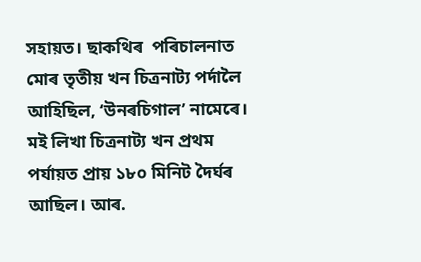সহায়ত। ছাকথিৰ  পৰিচালনাত মোৰ তৃতীয় খন চিত্ৰনাট্য পৰ্দালৈ আহিছিল, ‘উনৰচিগাল’ নামেৰে। মই লিখা চিত্ৰনাট্য খন প্ৰথম পৰ্যায়ত প্ৰায় ১৮০ মিনিট দৈৰ্ঘৰ আছিল। আৰ.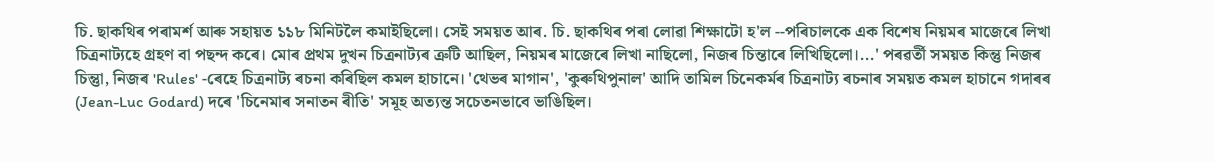চি. ছাকথিৰ পৰামৰ্শ আৰু সহায়ত ১১৮ মিনিটলৈ কমাইছিলো। সেই সময়ত আৰ. চি. ছাকথিৰ পৰা লোৱা শিক্ষাটো হ'ল --পৰিচালকে এক বিশেষ নিয়মৰ মাজেৰে লিখা চিত্ৰনাট্যহে গ্ৰহণ বা পছন্দ কৰে। মোৰ প্ৰথম দুখন চিত্ৰনাট্যৰ ত্ৰুটি আছিল, নিয়মৰ মাজেৰে লিখা নাছিলো, নিজৰ চিন্তাৰে লিখিছিলো।...' পৰৱৰ্তী সময়ত কিন্তু নিজৰ চিন্তুা, নিজৰ 'Rules' -ৰেহে চিত্ৰনাট্য ৰচনা কৰিছিল কমল হাচানে। 'থেভৰ মাগান', 'কুৰুথিপুনাল' আদি তামিল চিনেকৰ্মৰ চিত্ৰনাট্য ৰচনাৰ সময়ত কমল হাচানে গদাৰৰ (Jean-Luc Godard) দৰে 'চিনেমাৰ সনাতন ৰীতি' সমূহ অত্যন্ত সচেতনভাবে ভাঙিছিল।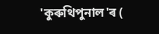'কুৰুথিপুনাল'ৰ (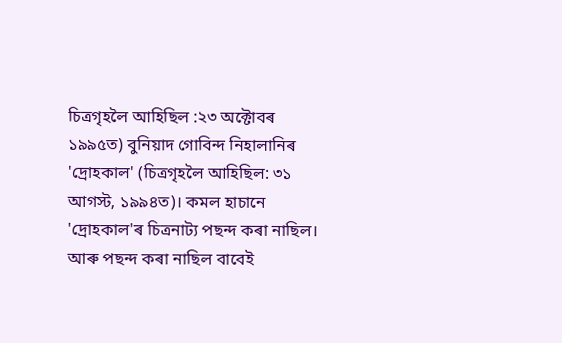চিত্ৰগৃহলৈ আহিছিল :২৩ অক্টোবৰ ১৯৯৫ত) বুনিয়াদ গোবিন্দ নিহালানিৰ 'দ্রোহকাল' (চিত্ৰগৃহলৈ আহিছিল: ৩১ আগস্ট, ১৯৯৪ত)। কমল হাচানে 'দ্ৰোহকাল'ৰ চিত্ৰনাট্য পছন্দ কৰা নাছিল। আৰু পছন্দ কৰা নাছিল বাবেই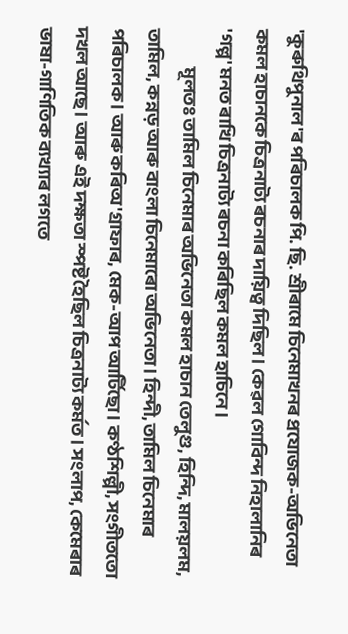'কুৰুথিপুনাল'ৰ পৰিচালক পি. ছি. শ্রীৰামে চিনেমাখনৰ প্ৰযোজক-অভিনেতা কমল হাচানকে চিত্ৰনাট্য ৰচনাৰ দায়িত্ব দিছিল। কেৱল গোবিন্দ নিহালানিৰ 'গল্প' মনত ৰাখি চিত্ৰনাট্য ৰচনা কৰিছিল কমল হাচিনে।
             মূলতঃ তামিল চিনেমাৰ অভিনেতা কমল হাচান তেলুগু, হিন্দি, মালয়লম, তামিল, কন্নড় আৰু বাংলা চিনেমাৰো অভিনেতা। হিন্দী, তামিল চিনেমাৰ পৰিচালক। আৰু কৰিঅ'গ্ৰাফাৰ, মেক-আপ আৰ্টিছো। কণ্ঠশিল্পী, সংগীততো দখল আছে। আৰু এই দক্ষতা স্পষ্ট হৈছিল চিত্ৰনাট্য কৰ্মত। সংলাপ, কেমেৰাৰ ভাষা-গাণিতিক ব্যখ্যাৰ লগতে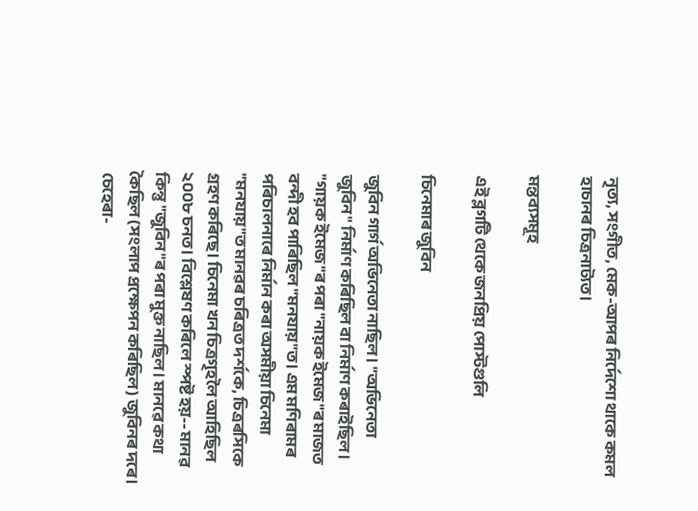নৃত্য, সংগীত, মেক-আপৰ নিৰ্দেশো থাকে কমল হাচানৰ চিত্ৰনাট্যত।

মন্তব্যসমূহ

এই ব্লগটি থেকে জনপ্রিয় পোস্টগুলি

চিনেমাৰ জুবিন

জুবিন গাৰ্গ অভিনেতা নাছিল। "অভিনেতা জুবিন" নিৰ্মাণ কৰিছিল বা নিৰ্মাণ কৰাইছিল। "গায়ক ইমেজ"ৰ পৰা "নায়ক ইমেজ"ৰ মাজত বন্দী হব পাৰিছিল "মনযায়"ত। এম মণিৰামৰ পৰিচালনাৰে নিৰ্মান কৰা অসমীয়া চিনেমা "মনযায়"ত মানৱৰ চৰিত্ৰত দৰ্শকে, চিত্ৰৰসিকে গ্ৰহণ কৰিছে। চিনেমা খন চিত্ৰগৃহলৈ আহিছিল ২০০৮ চনত। বিশ্লেষণ কৰিলে স্পষ্ট হয়-- মানৱ কিন্তু "জুবিন"ৰ পৰা মুক্ত নাছিল। মানৱে কথা কৈছিল (সংলাপ প্ৰক্ষেপন কৰিছিল) জুবিনৰ দৰে। চেহেৰা-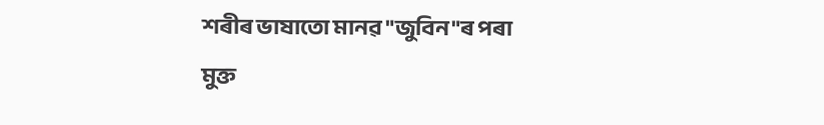শৰীৰ ভাষাতো মানৱ "জুবিন"ৰ পৰা মুক্ত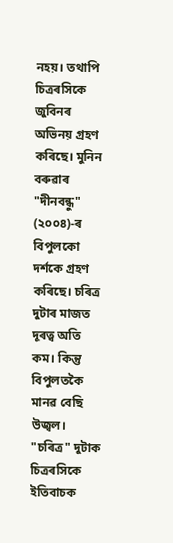নহয়। তথাপি চিত্ৰৰসিকে জুবিনৰ অভিনয় গ্ৰহণ কৰিছে। মুনিন বৰুৱাৰ "দীনবন্ধু" (২০০৪)-ৰ বিপুলকো দৰ্শকে গ্ৰহণ কৰিছে। চৰিত্ৰ দুটাৰ মাজত দূৰত্ব অতি কম। কিন্তু বিপুলতকৈ মানৱ বেছি উজ্বল। "চৰিত্ৰ" দুটাক চিত্ৰৰসিকে ইতিবাচক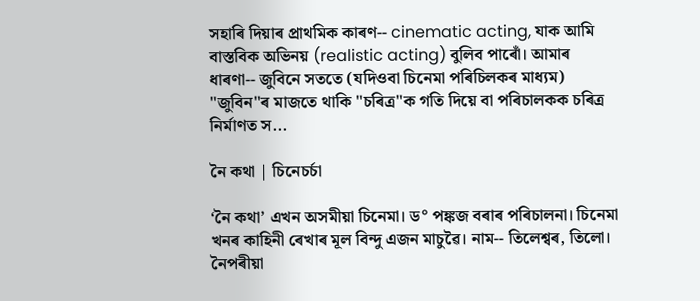সহাৰি দিয়াৰ প্ৰাথমিক কাৰণ-- cinematic acting, যাক আমি বাস্তবিক অভিনয় (realistic acting) বুলিব পাৰোঁ। আমাৰ ধাৰণা-- জুবিনে সততে (যদিওবা চিনেমা পৰিচিলকৰ মাধ্যম) "জুবিন"ৰ মাজতে থাকি "চৰিত্ৰ"ক গতি দিয়ে বা পৰিচালকক চৰিত্ৰ নিৰ্মাণত স...

নৈ কথা | চিনেচৰ্চা

‘নৈ কথা’ এখন অসমীয়া চিনেমা। ড° পঙ্কজ বৰাৰ পৰিচালনা। চিনেমা খনৰ কাহিনী ৰেখাৰ মূল বিন্দু এজন মাচুৱৈ। নাম-- তিলেশ্বৰ, তিলো। নৈপৰীয়া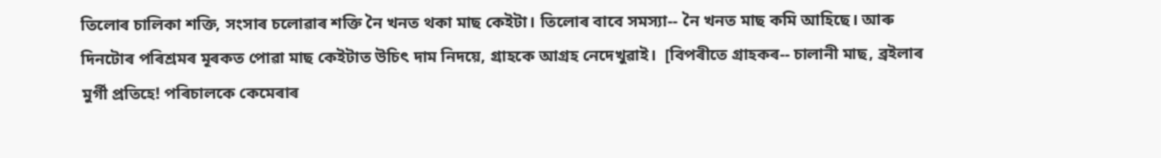তিলোৰ চালিকা শক্তি, সংসাৰ চলোৱাৰ শক্তি নৈ খনত থকা মাছ কেইটা। তিলোৰ বাবে সমস্যা-- নৈ খনত মাছ কমি আহিছে। আৰু দিনটোৰ পৰিশ্ৰমৰ মূৰকত পোৱা মাছ কেইটাত উচিৎ দাম নিদয়ে, গ্ৰাহকে আগ্ৰহ নেদেখুৱাই।  [বিপৰীতে গ্ৰাহকৰ-- চালানী মাছ, ব্ৰইলাৰ মুৰ্গী প্ৰতিহে! পৰিচালকে কেমেৰাৰ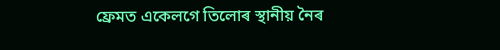ফ্ৰেমত একেলগে তিলোৰ স্থানীয় নৈৰ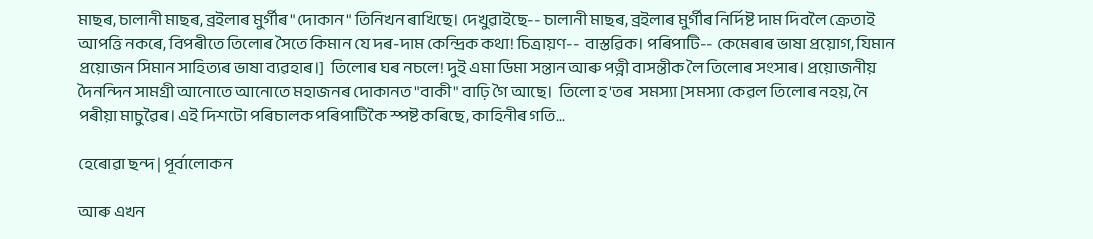মাছৰ, চালানী মাছৰ, ব্ৰইলাৰ মুৰ্গীৰ "দোকান" তিনিখন ৰাখিছে। দেখুৱাইছে-- চালানী মাছৰ, ব্ৰইলাৰ মুৰ্গীৰ নিৰ্দিষ্ট দাম দিবলৈ ক্ৰেতাই আপত্তি নকৰে, বিপৰীতে তিলোৰ সৈতে কিমান যে দৰ-দাম কেন্দ্ৰিক কথা! চিত্ৰায়ণ--  বাস্তৱিক। পৰিপাটি-- কেমেৰাৰ ভাষা প্ৰয়োগ, যিমান প্ৰয়োজন সিমান সাহিত্যৰ ভাষা ব্যৱহাৰ।]  তিলোৰ ঘৰ নচলে! দুই এমা ডিমা সন্তান আৰু পত্নী বাসন্তীক লৈ তিলোৰ সংসাৰ। প্ৰয়োজনীয় দৈনন্দিন সামগ্ৰী আনোতে আনোতে মহাজনৰ দোকানত "বাকী" বাঢ়ি গৈ আছে।  তিলো হ'তৰ  সমস্যা [সমস্যা কেৱল তিলোৰ নহয়, নৈ পৰীয়া মাচুৱৈৰ। এই দিশটো পৰিচালক পৰিপাটিকৈ স্পষ্ট কৰিছে, কাহিনীৰ গতি...

হেৰোৱা ছন্দ | পূৰ্বালোকন

আৰু এখন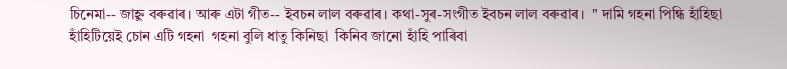চিনেমা-- জাহ্নু বৰুৱাৰ। আৰু এটা গীত-- ইবচন লাল বৰুৱাৰ। কথা-সুৰ-সংগীত ইবচন লাল বৰুৱাৰ।  " দামি গহনা পিন্ধি হাঁহিছা  হাঁহিটিয়েই চোন এটি গহনা  গহনা বুলি ধাতু কিনিছা  কিনিব জানো হাঁহি পাৰিবা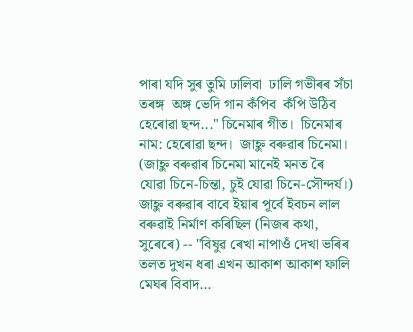পাৰা যদি সুৰ তুমি ঢালিবা  ঢালি গভীৰৰ সঁচা তৰঙ্গ  অঙ্গ ভেদি গান কঁপিব  কঁপি উঠিব হেৰোৱা ছন্দ..." চিনেমাৰ গীত।  চিনেমাৰ নাম: হেৰোৱা ছন্দ।  জাহ্নু বৰুৱাৰ চিনেমা। (জাহ্নু বৰুৱাৰ চিনেমা মানেই মনত ৰৈ যোৱা চিনে-চিন্তা, চুই যোৱা চিনে-সৌন্দৰ্য।) জাহ্নু বৰুৱাৰ বাবে ইয়াৰ পূৰ্বে ইবচন লাল বৰুৱাই নিৰ্মাণ কৰিছিল (নিজৰ কথা, সুৰেৰে) -- "বিষুৱ ৰেখা নাপাওঁ দেখা ভৰিৰ তলত দুখন ধৰা এখন আকাশ আকাশ ফালি মেঘৰ বিবাদ…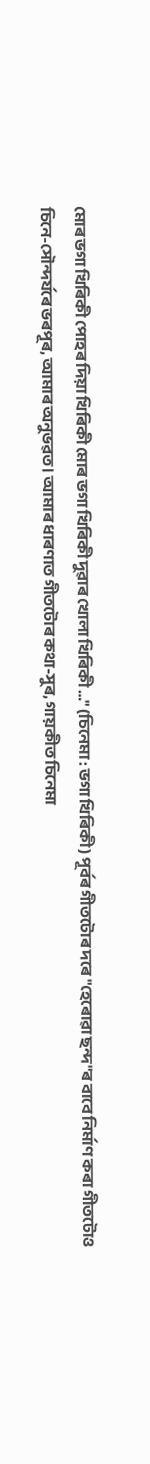মোৰ ভগা খিৰিকী পোহৰ দিয়া খিৰিকী মোৰ ভগা খিৰিকী দুৱাৰ খোলা খিৰিকী …" (চিনেমা : ভগা খিৰিকী) পূৰ্বৰ গীতটোৰ দৰে "হেৰোৱা ছন্দ"ৰ বাবে নিৰ্মাণ কৰা গীতটোও চিনে-সৌন্দৰ্যৰে ভৰপূৰ, আমাৰ অনুভৱত। আমাৰ ধাৰণাত গীতটোৰ কথা-সুৰ, গায়কীত চিনেমা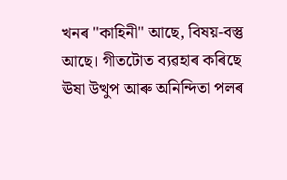খনৰ "কাহিনী" আছে, বিষয়-বস্তু আছে। গীতটোত ব্যৱহাৰ কৰিছে ঊষা উত্থুপ আৰু অনিন্দিতা পলৰ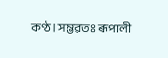কণ্ঠ। সম্ভৱতঃ ৰূপালী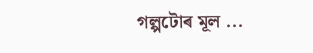গল্পটোৰ মূল ...